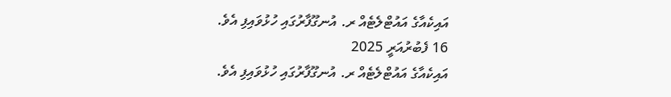އައިކެއާގެ އައުޓްލެޓެއް ރ. އުނގޫފާރުގައި ހުޅުވައިފި އެވެ.
16 ފެބުރުއަރީ 2025
އައިކެއާގެ އައުޓްލެޓެއް ރ. އުނގޫފާރުގައި ހުޅުވައިފި އެވެ.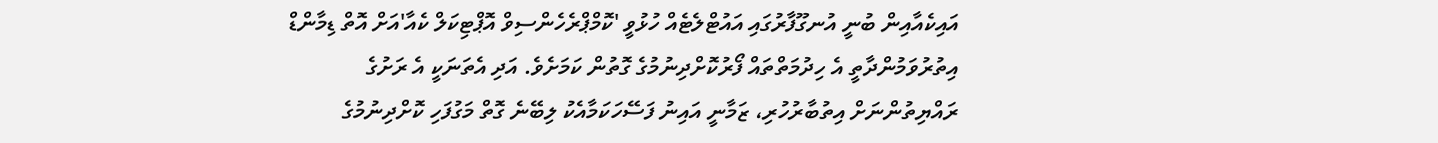އައިކެއާއިން ބުނީ އުނގޫފާރުގައި އައުޓްލެޓެއް ހުޅުވީ 'ކޮމްޕްރެހެންސިވް އޮޕްޓިކަލް ކެއާ'އަށް އޮތް ޑިމާންޑް އިތުރުވަމުންދާތީ އެ ހިދުމަތްތައް ފޯރުކޮށްދިނުމުގެ ގޮތުން ކަމަށެވެ. އަދި އެތަނަކީ އެ ރަށުގެ ރައްޔިތުންނަށް އިތުބާރުހުރި، ޒަމާނީ އައިނު ފަސޭހަކަމާއެކު ލިބޭނެ ގޮތް މަގުފަހި ކޮށްދިނުމުގެ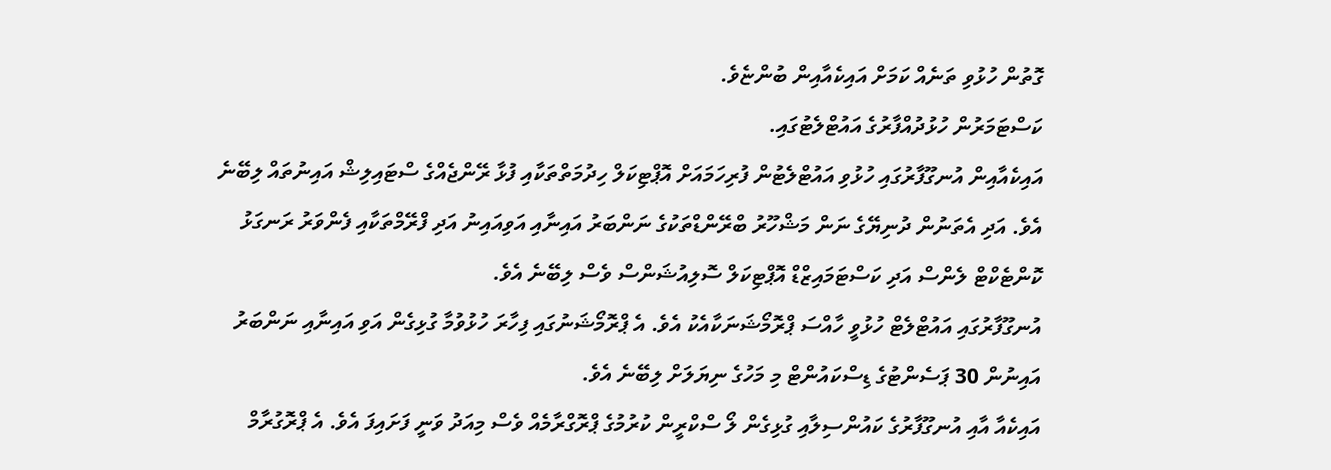ގޮތުން ހުޅުވި ތަނެއް ކަމަށް އައިކެއާއިން ބުންޏެވެ.
ކަސްޓަމަރުން ހުޅުދުއްފާރުގެ އައުޓްލެޓުގައި.
އައިކެއާއިން އުނގޫފާރުގައި ހުޅުވި އައުޓްލެޓުން ފުރިހަމައަށް އޮޕްޓިކަލް ހިދުމަތްތަކާއި ފުޅާ ރޭންޖެއްގެ ސްޓައިލިޝް އައިނުތައް ލިބޭނެ އެވެ. އަދި އެތަނުން ދުނިޔޭގެ ނަން މަޝްހޫރު ބްރޭންޑްތަކުގެ ނަންބަރު އައިނާއި އަވިއައިނު އަދި ފްރޭމްތަކާއި ފެންވަރު ރަނގަޅު ކޮންޓެކްޓް ލެންސް އަދި ކަސްޓަމައިޒްޑް އޮޕްޓިކަލް ސޮލިއުޝަންސް ވެސް ލިބޭނެ އެވެ.
އުނގޫފާރުގައި އައުޓްލެޓް ހުޅުވީ ހާއްސަ ޕްރޮމޯޝަނަކާއެކު އެވެ. އެ ޕްރޮމޯޝަނުގައި ފިހާރަ ހުޅުވުމާ ގުޅިގެން އަވި އައިނާއި ނަންބަރު އައިނުން 30 ޕަސެންޓުގެ ޑިސްކައުންޓް މި މަހުގެ ނިޔަލަށް ލިބޭނެ އެވެ.
އައިކެއާ އާއި އުނގޫފާރުގެ ކައުންސިލާއި ގުޅިގެން ލޯ ސްކްރީން ކުރުމުގެ ޕްރޮގްރާމެއް ވެސް މިއަދު ވަނީ ފަށައިފަ އެވެ. އެ ޕްރޮގުރާމް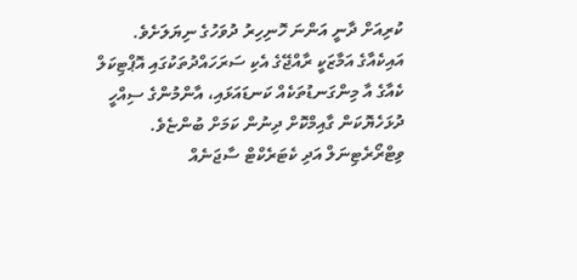ކުރިއަށް ދާނީ އަންނަ ހޮނިހިރު ދުވަހުގެ ނިޔަލަށެވެ.
އައިކެއާގެ އަމާޒަކީ ރާއްޖޭގެ އެކި ސަރަހައްދުތަކުގައި އޮޕްޓިކަލް ކެއާގެ އާ މިންގަނޑުތަކެއް ކަނޑައަޅައި، އާންމުންގެ ސިއްހީ ދުޅަހެޔޮކަން ގާއިމްކޮށް ދިނުން ކަމަށް ބުންޏެވެ.
ވިޓްރޯރެޓިނަލް އަދި ކެޓަރެކްޓް ސާޖަނެއް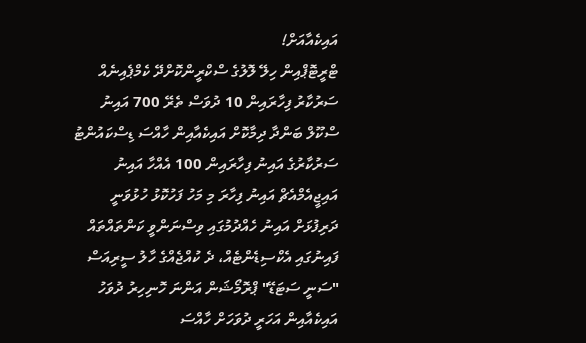އައިކެއާއަށް!
ޓްރީޓޮޕްއިން ހިލޭ ލޮލުގެ ސްކްރީންކޮށްދޭ ކެމްޕެއިނެއް
ސަރުކާރު ފިހާރައިން 10 ދުވަސް ތެރޭ 700 އައިނު
ސްކޫލް ބަންދާ ދިމާކޮށް އައިކެއާއިން ހާއްސަ ޑިސްކައުންޓު
ސަރުކާރުގެ އައިނު ފިހާރައިން 100 އެއްހާ އައިނު
އައިޖީއެމްއެޗް އައިނު ފިހާރަ މި މަހު ފަހުކޮޅު ހުޅުވަނީ
ދަރިފުޅަށް އައިނު ހެއްދުމުގައި ވިސްނަންވީ ކަންތައްތައް
ފައިނުގައި އެކްސިޑެންޓެއް، ދެ ކުއްޖެއްގެ ހާލު ސީރިއަސް
"ސަނީ ސަޓަޑޭ" ޕްރޮމޯޝަން އަންނަ ހޮނިހިރު ދުވަހު
އައިކެއާއިން އަހަރީ ދުވަހަށް ހާއްސަ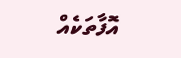އޮފާތަކެއް